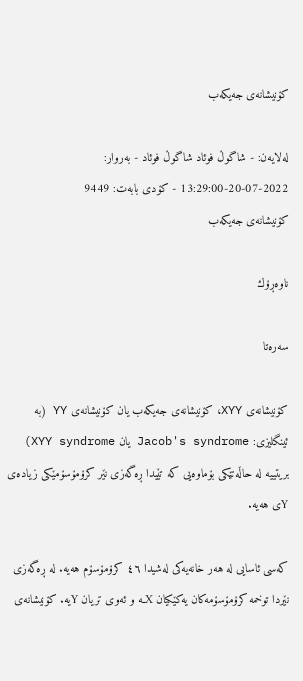کۆنیشانەی جەیکەب

له‌لایه‌ن: - شاگوڵ فوئاد شاگوڵ فوئاد - به‌روار: 2022-07-20-13:29:00 - کۆدی بابەت: 9449
کۆنیشانەی جەیکەب

ناوه‌ڕۆك

سەرەتا

کۆنیشانەی XYY، کۆنیشانەی جەیکەب یان کۆنیشانەی YY (بە ئینگلیزی: Jacob's syndrome یان XYY syndrome) بریتییە لە حاڵەتێکی بۆماوەیی کە تێیدا ڕەگەزی نێر کرۆمۆسۆمێکی زیادەی Yی هەیە.

کەسی ئاسایی لە هەر خانەیەکی لەشیدا ٤٦ کرۆمۆسۆم هەیە. لە ڕەگەزی نێردا توخمە کرۆمۆسۆمەکان یەکێکیان Xـە و ئەوی تریان Yیە. کۆنیشانەی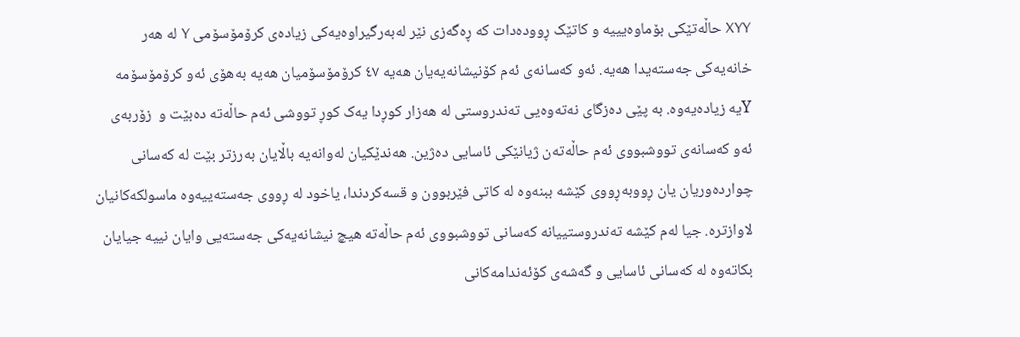XYY حاڵەتێکی بۆماوەیییە و کاتێک ڕوودەدات کە ڕەگەزی نێر لەبەرگیراوەیەکی زیادەی کرۆمۆسۆمی Y لە هەر خانەیەکی جەستەیدا هەیە. ئەو کەسانەی ئەم کۆنیشانەیەیان هەیە ٤٧ کرۆمۆسۆمیان هەیە بەهۆی ئەو کرۆمۆسۆمە Yیە زیادەیەوە. بە پێی دەزگای نەتەوەیی تەندروستی لە هەزار کوڕدا یەک کوڕ تووشی ئەم حاڵەتە دەبێت و  زۆربەی ئەو کەسانەی تووشبووی ئەم حاڵەتەن ژیانێکی ئاسایی دەژین. هەندێکیان لەوانەیە باڵایان بەرزتر بێت لە کەسانی چواردەوریان یان ڕووبەڕووی کێشە ببنەوە لە کاتی فێربوون و قسەکردندا، یاخود لە ڕووی جەستەییەوە ماسولکەکانیان لاوازترە. جیا لەم کێشە تەندروستییانە کەسانی تووشبووی ئەم حاڵەتە هیچ نیشانەیەکی جەستەیی وایان نییە جیایان بکاتەوە لە کەسانی ئاسایی و گەشەی کۆئەندامەکانی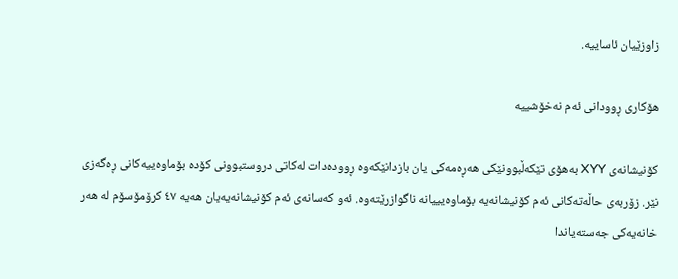زاوزێیان ئاساییە.

هۆکاری ڕوودانی ئەم نەخۆشییە

کۆنیشانەی XYY بەهۆی تێکەڵبوونێکی هەڕەمەکی یان بازدانێکەوە ڕوودەدات لەکاتی دروستبوونی کۆدە بۆماوەییەکانی ڕەگەزی نێر. زۆربەی حاڵەتەکانی ئەم کۆنیشانەیە بۆماوەیییانە ناگوازرێتەوە. ئەو کەسانەی ئەم کۆنیشانەیەیان هەیە ٤٧ کرۆمۆسۆم لە هەر خانەیەکی جەستەیاندا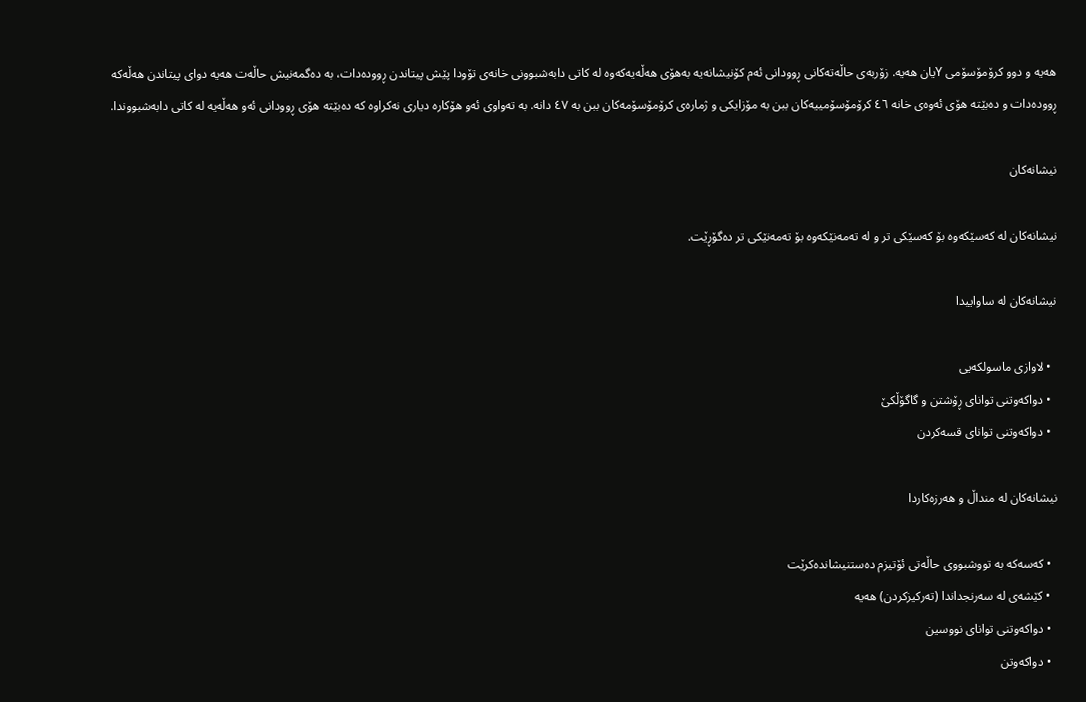هەیە و دوو کرۆمۆسۆمی Yیان هەیە. زۆربەی حاڵەتەکانی ڕوودانی ئەم کۆنیشانەیە بەهۆی هەڵەیەکەوە لە کاتی دابەشبوونی خانەی تۆودا پێش پیتاندن ڕوودەدات، بە دەگمەنیش حاڵەت هەیە دوای پیتاندن هەڵەکە ڕوودەدات و دەبێتە هۆی ئەوەی خانە ٤٦ کرۆمۆسۆمییەکان ببن بە مۆزایکی و ژمارەی کرۆمۆسۆمەکان ببن بە ٤٧ دانە. بە تەواوی ئەو هۆکارە دیاری نەکراوە کە دەبێتە هۆی ڕوودانی ئەو هەڵەیە لە کاتی دابەشبووندا.

نیشانەکان

نیشانەکان لە کەسێکەوە بۆ کەسێکی تر و لە تەمەنێکەوە بۆ تەمەنێکی تر دەگۆڕێت.

نیشانەکان لە ساواییدا

  • لاوازی ماسولکەیی
  • دواکەوتنی توانای ڕۆشتن و گاگۆڵکێ
  • دواکەوتنی توانای قسەکردن

نیشانەکان لە منداڵ و هەرزەکاردا

  • کەسەکە بە تووشبووی حاڵەتی ئۆتیزم دەستنیشاندەکرێت
  • کێشەی لە سەرنجداندا (تەرکیزکردن) هەیە
  • دواکەوتنی توانای نووسین
  • دواکەوتن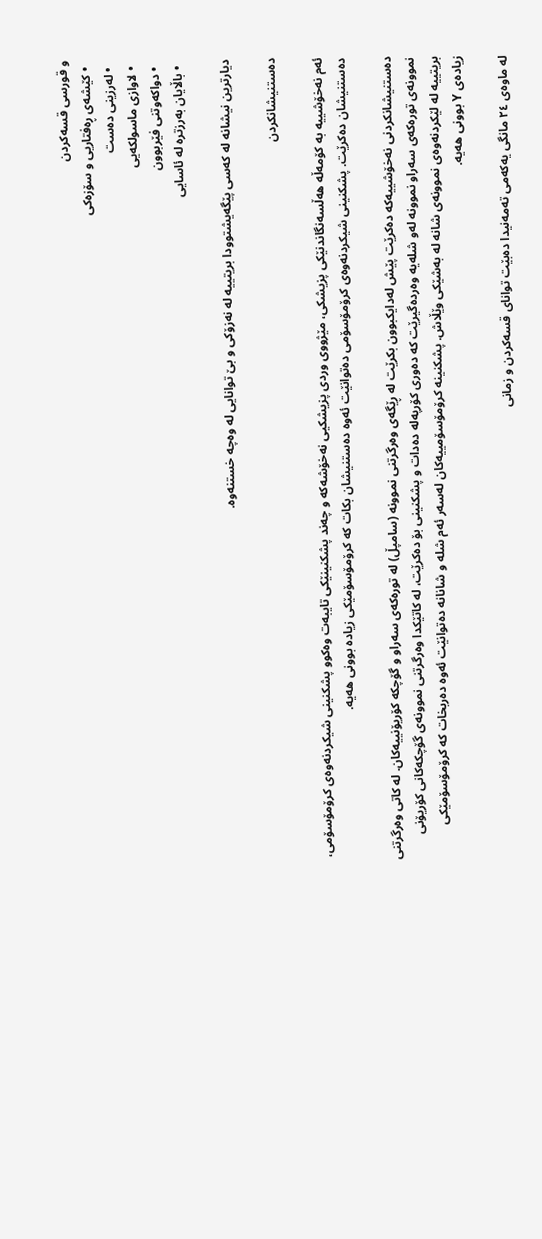و قورسی قسەکردن
  • کێشەی ڕەفتاریی و سۆزەکی
  • لەرزینی دەست
  • لاوازی ماسولکەیی
  • دواکەوتنی فێربوون
  • باڵایان بەرزترە لە ئاسایی

دیارترین نیشانە لە کەسی پێگەیشتوودا بریتییە لە نەزۆکی و بێ توانایی لە وەچە خستنەوە.

دەستنیشانکردن

ئەم نەخۆشییە بە کۆمەڵە هەڵسەنگاندنێکی پزیشکی، مێژووی وردی پزیشکیی نەخۆشەکە و چەند پشکنینێکی تایبەت وەکوو پشکنینی شیکردنەوەی کرۆمۆسۆمی، دەستنیشان دەکرێت. پشکنینی شیکردنەوەی کرۆمۆسۆمی دەتوانێت ئەوە دەستنیشان بکات کە کرۆمۆسۆمێکی زیادە بوونی هەیە.

دەستنیشانکردنی نەخۆشییەکە دەکرێت پێش لەدایکبوون بکرێت لە ڕێگەی وەرگرتنی نموونە (سامپڵ) لە تورەکەی سەراو و گۆچکە کۆریۆنییەکان. لە کاتی وەرگرتنی نموونەی تورەکەی سەراو نموونە لەو شلەیە وەردەگیرێت کە دەوری کۆرپەلە دەدات و پشکنینی بۆ دەکرێت، لە کاتێکدا وەرگرتنی نموونەی گۆچکەکانی کۆریۆنی بریتییە لە لێکردنەوەی نموونەی شانە لە بەشێکی وێڵاش. پشکنینە کرۆمۆسۆمییەکان لەسەر ئەم شلە و شانانە دەتوانێت ئەوە دەربخات کە کرۆمۆسۆمێکی زیادەی Y بوونی هەیە.

لە ماوەی ٢٤ مانگی یەکەمی تەمەنیدا دەبێت توانای قسەکردن و زمانی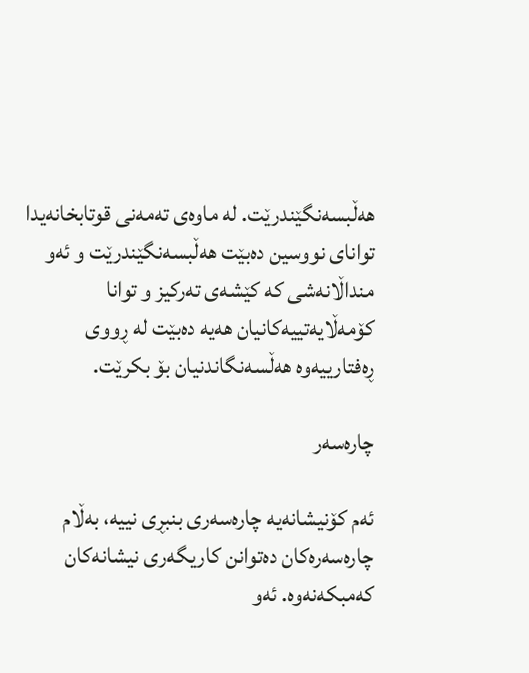هەڵبسەنگێندرێت. لە ماوەی تەمەنی قوتابخانەیدا توانای نووسین دەبێت هەڵبسەنگێندرێت و ئەو منداڵانەشی کە کێشەی تەرکیز و توانا کۆمەڵایەتییەکانیان هەیە دەبێت لە ڕووی ڕەفتارییەوە هەڵسەنگاندنیان بۆ بکرێت.

چارەسەر

ئەم کۆنیشانەیە چارەسەری بنبڕی نییە، بەڵام چارەسەرەکان دەتوانن کاریگەری نیشانەکان کەمبکەنەوە. ئەو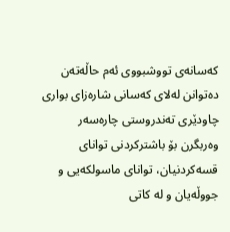کەسانەی تووشبووی ئەم حاڵەتەن دەتوانن لەلای کەسانی شارەزای بواری چاودێری تەندروستی چارەسەر وەربگرن بۆ باشترکردنی توانای قسەکردنیان، توانای ماسولکەیی و جووڵەیان و لە کاتی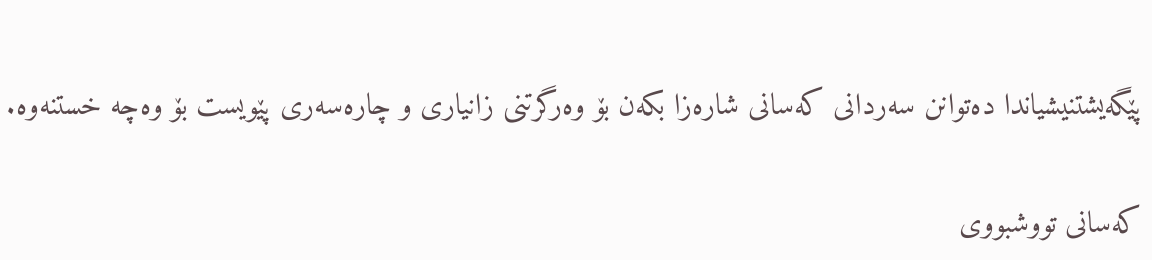پێگەیشتنیشیاندا دەتوانن سەردانی کەسانی شارەزا بکەن بۆ وەرگرتنی زانیاری و چارەسەری پێویست بۆ وەچە خستنەوە.

کەسانی تووشبووی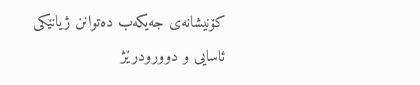کۆنیشانەی جەیکەب دەتوانن ژیانێکی ئاسایی و دوورودرێژ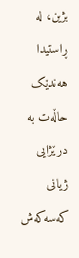بژین، لە ڕاستیدا هەندێک حاڵەت بە درێژایی ژیانی کەسەکەش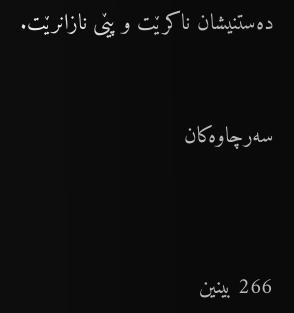دەستنیشان ناکرێت و پێی نازانرێت.


سەرچاوەکان



266 بینین